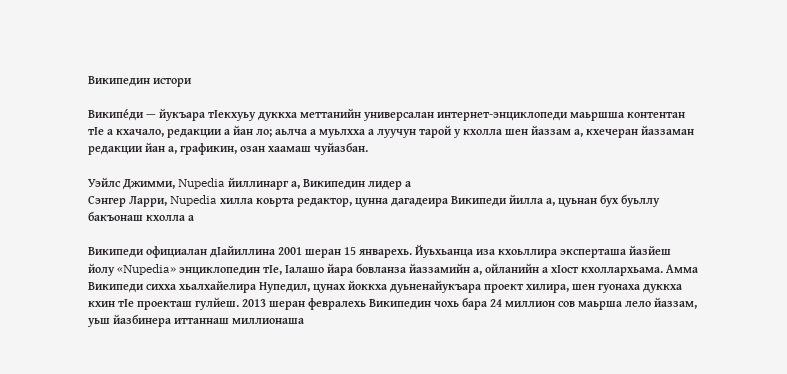Википедин истори

Википе́ди — йукъара тӀекхуьу дуккха меттанийн универсалан интернет-энциклопеди маьршша контентан тӀе а кхачало, редакции а йан ло; аьлча а муьлхха а луучун тарой у кхолла шен йаззам а, кхечеран йаззаман редакции йан а, графикин, озан хаамаш чуйазбан.

Уэйлс Джимми, Nupedia йиллинарг а, Википедин лидер а
Сэнгер Ларри, Nupedia хилла коьрта редактор, цунна дагадеира Википеди йилла а, цуьнан бух буьллу бакъонаш кхолла а

Википеди официалан дӀайиллина 2001 шеран 15 январехь. Йуьхьанца иза кхоьллира эксперташа йазйеш йолу «Nupedia» энциклопедин тӀе, Ӏалашо йара бовланза йаззамийн а, ойланийн а хӀост кхоллархьама. Амма Википеди сихха хьалхайелира Нупедил, цунах йоккха дуьненайукъара проект хилира, шен гуонаха дуккха кхин тӀе проекташ гулйеш. 2013 шеран февралехь Википедин чохь бара 24 миллион сов маьрша лело йаззам, уьш йазбинера иттаннаш миллионаша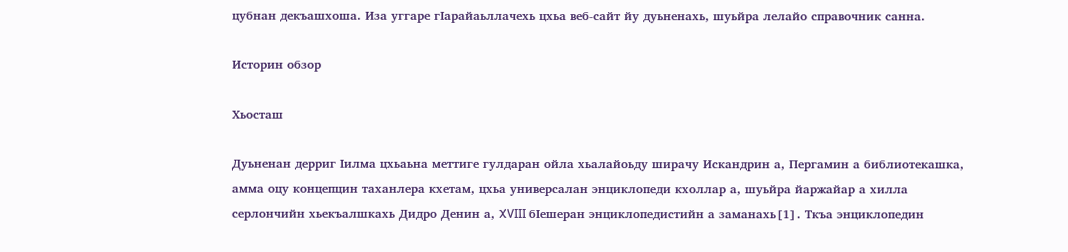цубнан декъашхоша. Иза уггаре гӀарайаьллачехь цхьа веб-сайт йу дуьненахь, шуьйра лелайо справочник санна.

Историн обзор

Хьосташ

Дуьненан дерриг Ӏилма цхьаьна меттиге гулдаран ойла хьалайоьду ширачу Искандрин а, Пергамин а библиотекашка, амма оцу концепцин таханлера кхетам, цхьа универсалан энциклопеди кхоллар а, шуьйра йаржайар а хилла серлончийн хьекъалшкахь Дидро Денин а, XVIII бӀешеран энциклопедистийн а заманахь[1]. Ткъа энциклопедин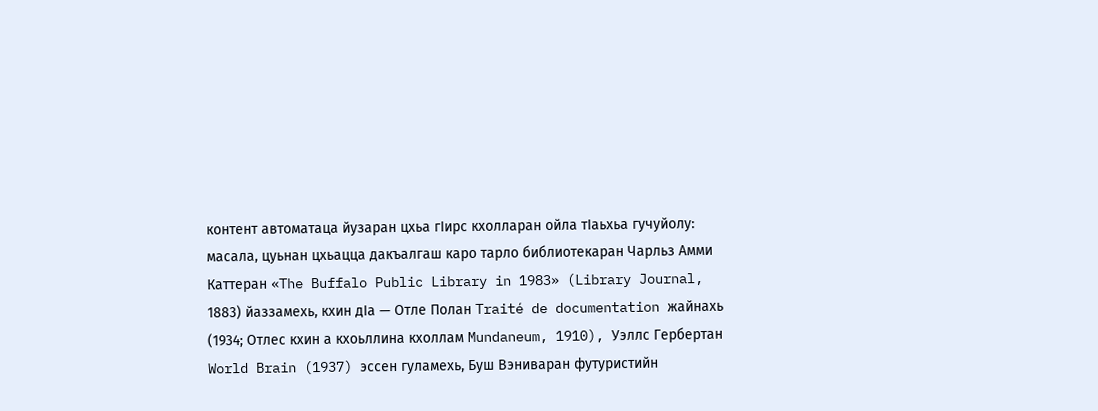контент автоматаца йузаран цхьа гӀирс кхолларан ойла тӀаьхьа гучуйолу: масала, цуьнан цхьацца дакъалгаш каро тарло библиотекаран Чарльз Амми Каттеран «The Buffalo Public Library in 1983» (Library Journal, 1883) йаззамехь, кхин дӀа — Отле Полан Traité de documentation жайнахь (1934; Отлес кхин а кхоьллина кхоллам Mundaneum, 1910), Уэллс Гербертан World Brain (1937) эссен гуламехь, Буш Вэниваран футуристийн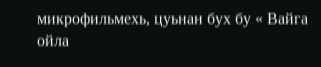микрофильмехь, цуьнан бух бу « Вайга ойла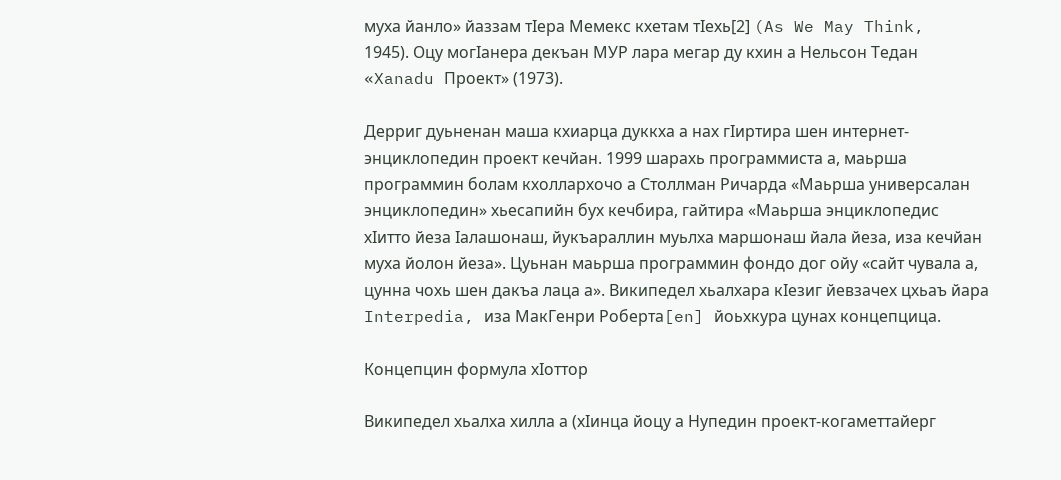муха йанло» йаззам тӀера Мемекс кхетам тӀехь[2] (As We May Think, 1945). Оцу могӀанера декъан МУР лара мегар ду кхин а Нельсон Тедан «Xanadu Проект» (1973).

Дерриг дуьненан маша кхиарца дуккха а нах гӀиртира шен интернет-энциклопедин проект кечйан. 1999 шарахь программиста а, маьрша программин болам кхоллархочо а Столлман Ричарда «Маьрша универсалан энциклопедин» хьесапийн бух кечбира, гайтира «Маьрша энциклопедис хӀитто йеза Ӏалашонаш, йукъараллин муьлха маршонаш йала йеза, иза кечйан муха йолон йеза». Цуьнан маьрша программин фондо дог ойу «сайт чувала а, цунна чохь шен дакъа лаца а». Википедел хьалхара кӀезиг йевзачех цхьаъ йара Interpedia, иза МакГенри Роберта[en] йоьхкура цунах концепцица.

Концепцин формула хӀоттор

Википедел хьалха хилла а (хӀинца йоцу а Нупедин проект-когаметтайерг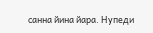санна йина йара. Нупеди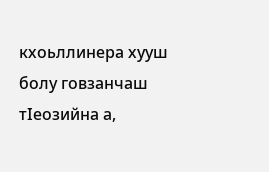кхоьллинера хууш болу говзанчаш тӀеозийна а,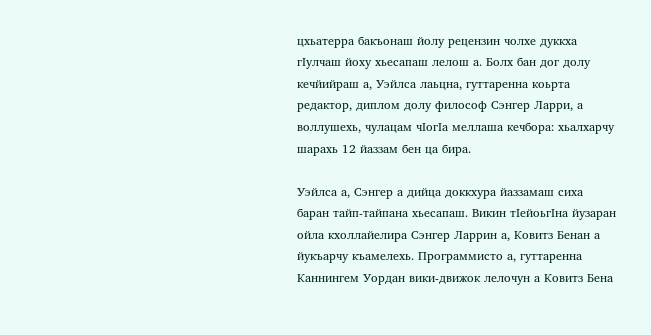цхьатерра бакъонаш йолу рецензин чолхе дуккха гӀулчаш йоху хьесапаш лелош а. Болх бан дог долу кечйийраш а, Уэйлса лаьцна, гуттаренна коьрта редактор, диплом долу философ Сэнгер Ларри, а воллушехь, чулацам чӀогӀа меллаша кечбора: хьалхарчу шарахь 12 йаззам бен ца бира.

Уэйлса а, Сэнгер а дийца доккхура йаззамаш сиха баран тайп-тайпана хьесапаш. Викин тӀейоьгӀна йузаран ойла кхоллайелира Сэнгер Ларрин а, Ковитз Бенан а йукъарчу къамелехь. Программисто а, гуттаренна Каннингем Уордан вики-движок лелочун а Ковитз Бена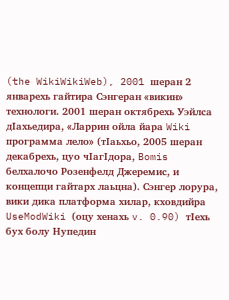(the WikiWikiWeb), 2001 шеран 2 январехь гайтира Сэнгеран «викин» технологи. 2001 шеран октябрехь Уэйлса дӀахьедира, «Ларрин ойла йара Wiki программа лело» (тӀаьхьо, 2005 шеран декабрехь, цуо чӀагӀдора, Bomis белхалочо Розенфелд Джеремис, и концепци гайтарх лаьцна). Сэнгер лорура, вики дика платформа хилар, кховдийра UseModWiki (оцу хенахь v. 0.90) тӀехь бух болу Нупедин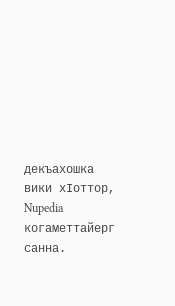декъахошка вики хӀоттор, Nupedia когаметтайерг санна.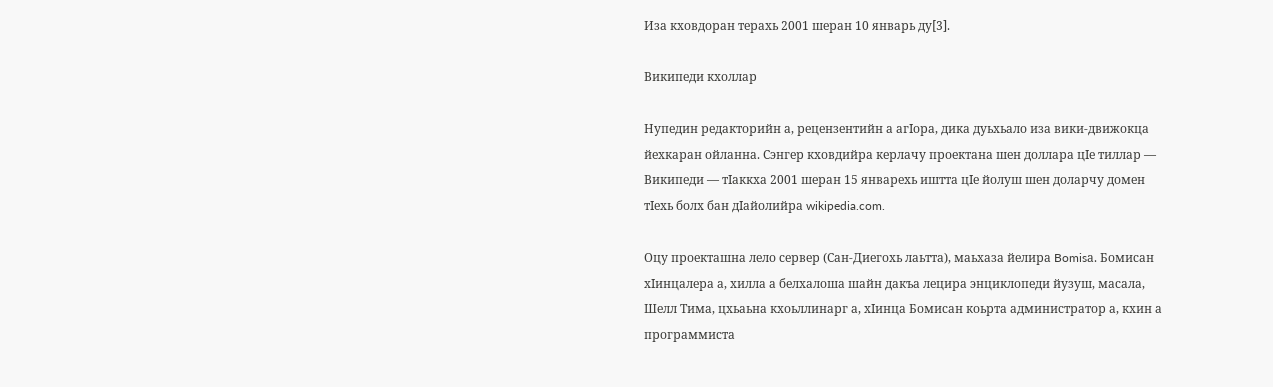Иза кховдоран терахь 2001 шеран 10 январь ду[3].

Википеди кхоллар

Нупедин редакторийн а, рецензентийн а агӀора, дика дуьхьало иза вики-движокца йехкаран ойланна. Сэнгер кховдийра керлачу проектана шен доллара цӀе тиллар — Википеди — тӀаккха 2001 шеран 15 январехь иштта цӀе йолуш шен доларчу домен тӀехь болх бан дӀайолийра wikipedia.com.

Оцу проекташна лело сервер (Сан-Диегохь лаьтта), маьхаза йелира Bomisа. Бомисан хӀинцалера а, хилла а белхалоша шайн дакъа лецира энциклопеди йузуш, масала, Шелл Тима, цхьаьна кхоьллинарг а, хӀинца Бомисан коьрта администратор а, кхин а программиста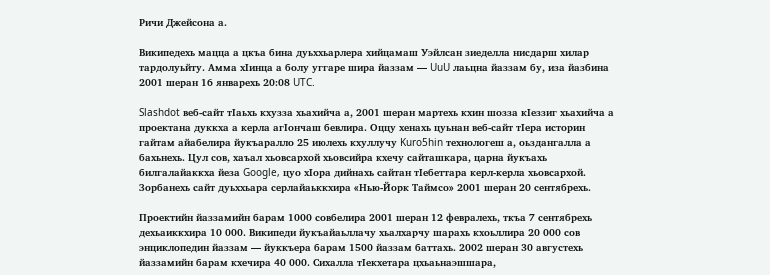Ричи Джейсона а.

Википедехь мацца а цкъа бина дуьххьарлера хийцамаш Уэйлсан зиеделла нисдарш хилар тардолуьйту. Амма хӀинца а болу уггаре шира йаззам — UuU лаьцна йаззам бу, иза йазбина 2001 шеран 16 январехь 20:08 UTC.

Slashdot веб-сайт тӀаьхь кхузза хьахийча а, 2001 шеран мартехь кхин шозза кӀеззиг хьахийча а проектана дуккха а керла агӀончаш бевлира. Оццу хенахь цуьнан веб-сайт тӀера историн гайтам айабелира йукъаралло 25 июлехь кхуллучу Kuro5hin технологеш а, оьздангалла а бахьнехь. Цул сов, хаъал хьовсархой хьовсийра кхечу сайташкара, царна йукъахь билгалайаккха йеза Google, цуо хӀора дийнахь сайтан тӀебеттара керл-керла хьовсархой. Зорбанехь сайт дуьххьара серлайаьккхира «Нью-Йорк Таймсо» 2001 шеран 20 сентябрехь.

Проектийн йаззамийн барам 1000 совбелира 2001 шеран 12 февралехь, ткъа 7 сентябрехь дехьаиккхира 10 000. Википеди йукъайаьллачу хьалхарчу шарахь кхоьллира 20 000 сов энциклопедин йаззам — йуккъера барам 1500 йаззам баттахь. 2002 шеран 30 августехь йаззамийн барам кхечира 40 000. Сихалла тӀекхетара цхьаьнаэшшара,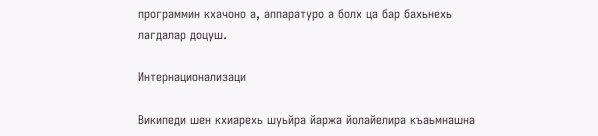программин кхачоно а, аппаратуро а болх ца бар бахьнехь лагдалар доцуш.

Интернационализаци

Википеди шен кхиарехь шуьйра йаржа йолайелира къаьмнашна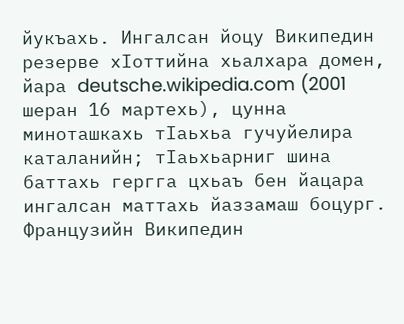йукъахь. Ингалсан йоцу Википедин резерве хӀоттийна хьалхара домен, йара deutsche.wikipedia.com (2001 шеран 16 мартехь), цунна миноташкахь тӀаьхьа гучуйелира каталанийн; тӀаьхьарниг шина баттахь гергга цхьаъ бен йацара ингалсан маттахь йаззамаш боцург. Французийн Википедин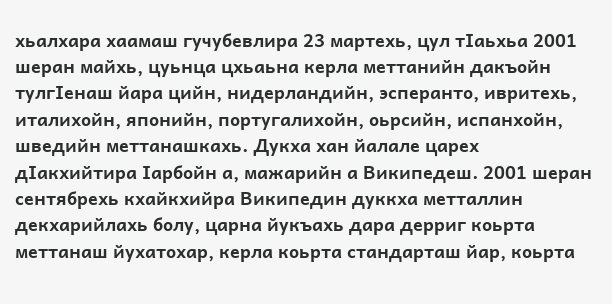хьалхара хаамаш гучубевлира 23 мартехь, цул тӀаьхьа 2001 шеран майхь, цуьнца цхьаьна керла меттанийн дакъойн тулгӀенаш йара цийн, нидерландийн, эсперанто, ивритехь, италихойн, японийн, португалихойн, оьрсийн, испанхойн, шведийн меттанашкахь. Дукха хан йалале царех дӀакхийтира Ӏарбойн а, мажарийн а Википедеш. 2001 шеран сентябрехь кхайкхийра Википедин дуккха метталлин декхарийлахь болу, царна йукъахь дара дерриг коьрта меттанаш йухатохар, керла коьрта стандарташ йар, коьрта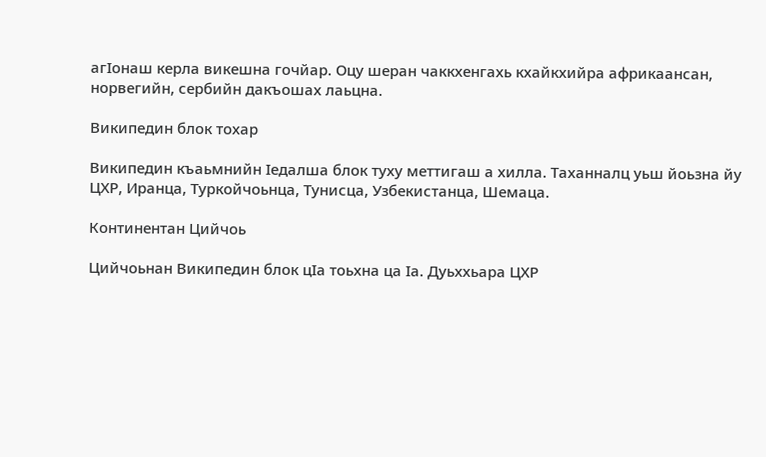агӀонаш керла викешна гочйар. Оцу шеран чаккхенгахь кхайкхийра африкаансан, норвегийн, сербийн дакъошах лаьцна.

Википедин блок тохар

Википедин къаьмнийн Ӏедалша блок туху меттигаш а хилла. Таханналц уьш йоьзна йу ЦХР, Иранца, Туркойчоьнца, Тунисца, Узбекистанца, Шемаца.

Континентан Цийчоь

Цийчоьнан Википедин блок цӀа тоьхна ца Ӏа. Дуьххьара ЦХР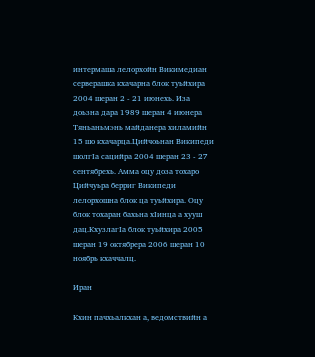интермаша лелорхойн Викимедиан серверашка кхачарна блок туьйхира 2004 шеран 2 - 21 июнехь. Иза доьзна дара 1989 шеран 4 июнера Тяньаньмэнь майданера хиламийн 15 шо кхачарца.Цийчоьнан Википеди шолгӀа сацийра 2004 шеран 23 - 27 сентябрехь. Амма оцу доза тохаро Цийчуьра берриг Википеди лелорхошна блок ца туьйхира. Оцу блок тохаран бахьна хӀинца а хууш дац.КхузлагӀа блок туьйхира 2005 шеран 19 октябрера 2006 шеран 10 ноябрь кхаччалц.

Иран

Кхин пачхьалкхан а, ведомствийн а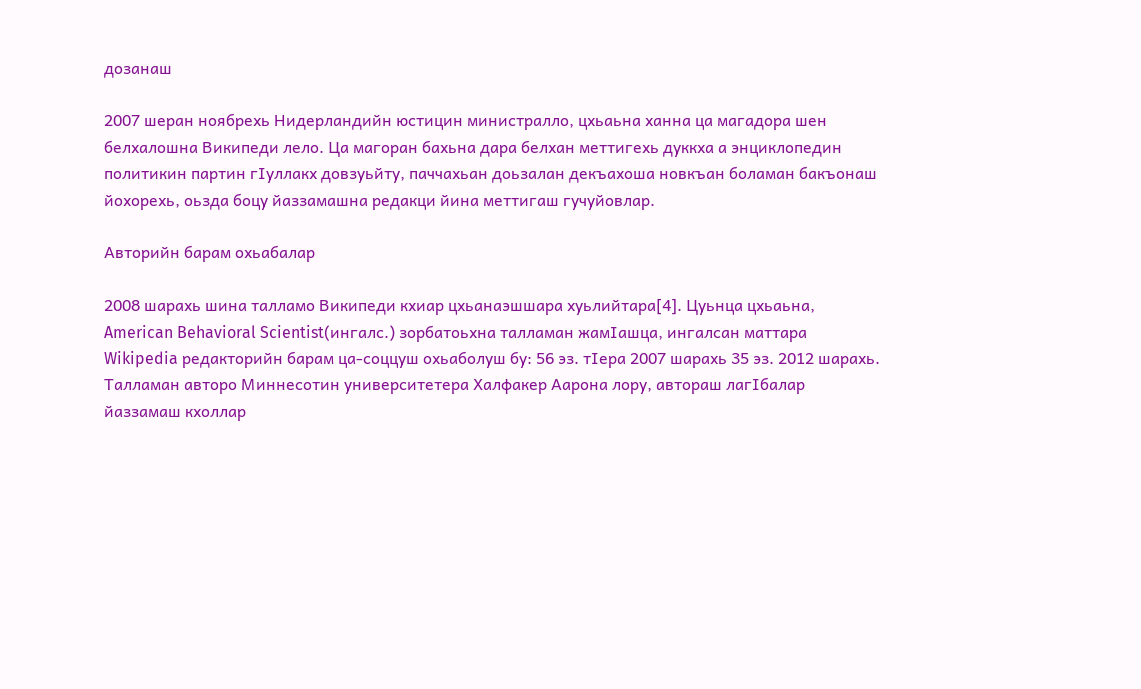дозанаш

2007 шеран ноябрехь Нидерландийн юстицин министралло, цхьаьна ханна ца магадора шен белхалошна Википеди лело. Ца магоран бахьна дара белхан меттигехь дуккха а энциклопедин политикин партин гӀуллакх довзуьйту, паччахьан доьзалан декъахоша новкъан боламан бакъонаш йохорехь, оьзда боцу йаззамашна редакци йина меттигаш гучуйовлар.

Авторийн барам охьабалар

2008 шарахь шина талламо Википеди кхиар цхьанаэшшара хуьлийтара[4]. Цуьнца цхьаьна, American Behavioral Scientist(ингалс.) зорбатоьхна талламан жамӀашца, ингалсан маттара Wikipedia редакторийн барам ца-соццуш охьаболуш бу: 56 эз. тӀера 2007 шарахь 35 эз. 2012 шарахь. Талламан авторо Миннесотин университетера Халфакер Аарона лору, автораш лагӀбалар йаззамаш кхоллар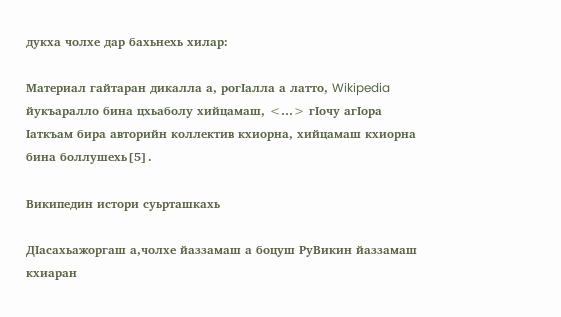дукха чолхе дар бахьнехь хилар:

Материал гайтаран дикалла а, рогӀалла а латто, Wikipedia йукъаралло бина цхьаболу хийцамаш, <…> гӀочу агӀора Ӏаткъам бира авторийн коллектив кхиорна, хийцамаш кхиорна бина боллушехь[5].

Википедин истори суьрташкахь

ДӀасахьажоргаш а,чолхе йаззамаш а боцуш РуВикин йаззамаш кхиаран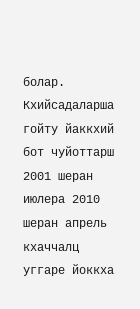болар. Кхийсадаларша гойту йаккхий бот чуйоттарш
2001 шеран июлера 2010 шеран апрель кхаччалц уггаре йоккха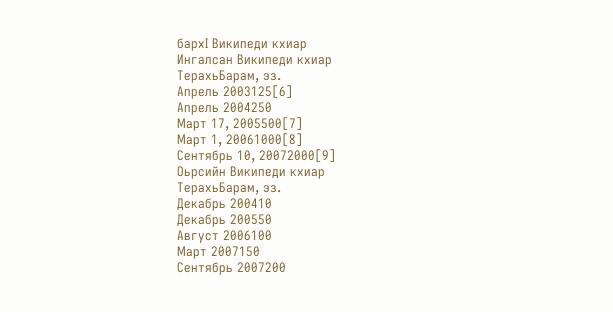бархӀ Википеди кхиар
Ингалсан Википеди кхиар
ТерахьБарам, эз.
Апрель 2003125[6]
Апрель 2004250
Март 17, 2005500[7]
Март 1, 20061000[8]
Сентябрь 10, 20072000[9]
Оьрсийн Википеди кхиар
ТерахьБарам, эз.
Декабрь 200410
Декабрь 200550
Август 2006100
Март 2007150
Сентябрь 2007200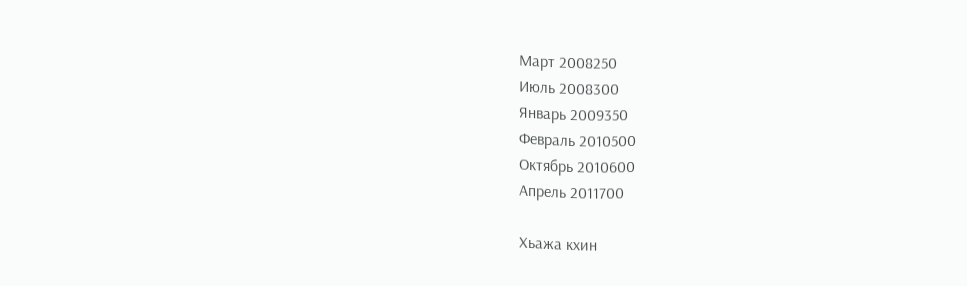Март 2008250
Июль 2008300
Январь 2009350
Февраль 2010500
Октябрь 2010600
Апрель 2011700

Хьажа кхин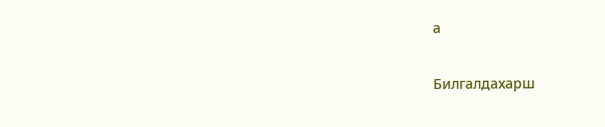а

Билгалдахарш